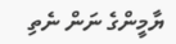ޔާމީންގެ ނަން ނެތި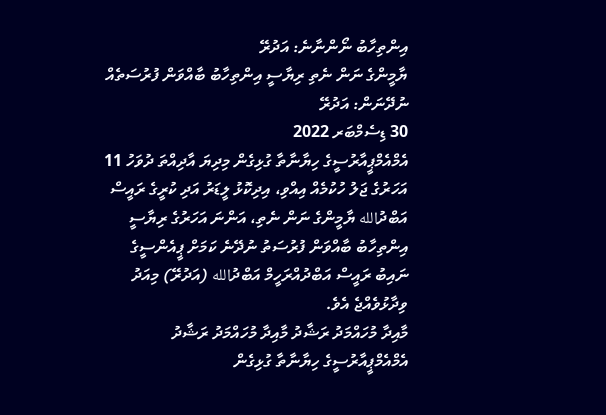އިންތިހާބު ނޯންނާނެ: އަދުރޭ
ޔާމީންގެ ނަން ނެތި ރިޔާސީ އިންތިހާބު ބާއްވަން ފުރުސަތެއް ނުދޭނަން: އަދުރޭ
30 ޑިސެމްބަރ 2022
އެމްއެމްޕީއާރުސީގެ ހިޔާނާތާ ގުޅިގެން މިދިޔަ އާދިއްތަ ދުވަހު 11 އަހަރުގެ ޖަލު ހުކުމެއް އިއްވި، އިދިކޮޅު ލީޑަރު އަދި ކުރީގެ ރައީސް އަބްދުالله ޔާމީންގެ ނަން ނެތި، އަންނަ އަހަރުގެ ރިޔާސީ އިންތިހާބު ބާއްވަން ފުރުސަތު ނުދޭނެ ކަމަށް ޕީއެންސީގެ ނައިބު ރައީސް އަބްދުއްރަހީމް އަބްދުالله (އަދުރޭ) މިއަދު ވިދާޅުވެއްޖެ އެވެ.
މާއިދާ މުހައްމަދު ރަޝާދު މާއިދާ މުހައްމަދު ރަޝާދު
އެމްއެމްޕީއާރުސީގެ ހިޔާނާތާ ގުޅިގެން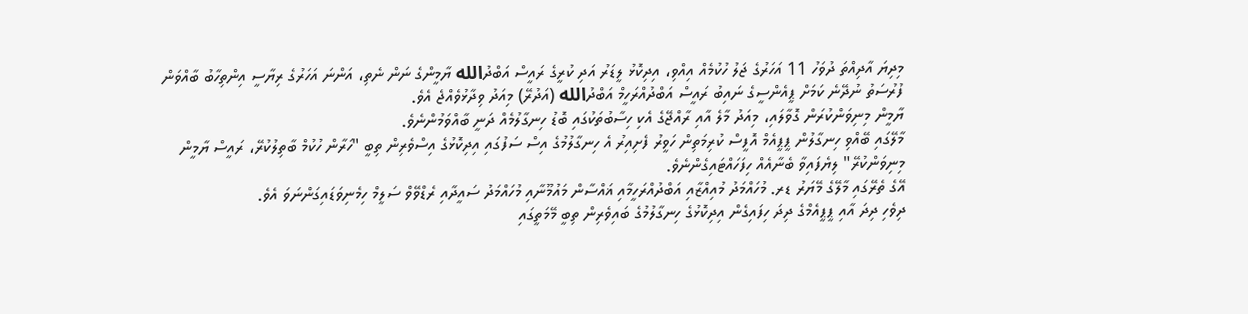މިދިޔަ އާދިއްތަ ދުވަހު 11 އަހަރުގެ ޖަލު ހުކުމެއް އިއްވި، އިދިކޮޅު ލީޑަރު އަދި ކުރީގެ ރައީސް އަބްދުالله ޔާމީންގެ ނަން ނެތި، އަންނަ އަހަރުގެ ރިޔާސީ އިންތިހާބު ބާއްވަން ފުރުސަތު ނުދޭނެ ކަމަށް ޕީއެންސީގެ ނައިބު ރައީސް އަބްދުއްރަހީމް އަބްދުالله (އަދުރޭ) މިއަދު ވިދާޅުވެއްޖެ އެވެ.
ޔާމީން މިނިވަންކުރަން ގޮވާލައި، މިއަދު މާލެ އާއި ރާއްޖޭގެ އެކި ހިސާބުތަކުގައި ބޮޑު ހިނގާލުމެއް ދަނީ ބާއްވަމުންނެވެ.
މާލޭގައި ބޭއްވި ހިނގާލުން ޕީޕީއެމް އޮފީސް ކުރިމަތިން ހަވީރު ފެށިއިރު އެ ހިނގާލުމުގެ އިސް ސަފުގައި އިދިކޮޅުގެ އިސްވެރިން ތިބީ "ހަރާން ހުކުމް ބާތިލުކުރޭ، ރައީސް ޔާމީން މިނިވަންކުރޭ" ލިޔެފައިވާ ބެނާއެއް ހިފަހައްޓައިގެންނެވެ.
އޭގެ ތެރޭގައި މާލޭގެ މޭޔަރު ޑރ. މުހައްމަދު މުއިއްޒާއި އަބްދުއްރަހީމާއި ޣައްސާން މައުމޫނާއި މުހައްމަދު ސައީދާއި ރެޑްވޭވް ސަލީމް ހިމެނިވަޑައިގަންނަވަ އެވެ.
ދިވެހި ދިދަ އާއި ޕީޕީއެމްގެ ދިދަ ހިފައިގެން އިދިކޮޅުގެ ހިނގާލުމުގެ ބައިވެރިން ތިބީ މޭމަތީގައި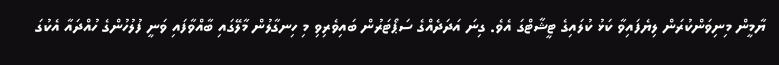ޔާމީން މިނިވަންކުރަން ލިޔެފައިވާ ކަޅު ކުލައިގެ ޓީޝާޓްގަ އެވެ. ގިނަ އަދަދެއްގެ ސަޕޯޓަރުން ބައިވެރިވި މި ހިނގާލުން މާލޭގައި ބާއްވާފައި ވަނީ ފުލުހުންގެ ހުއްދައާ އެކުގަ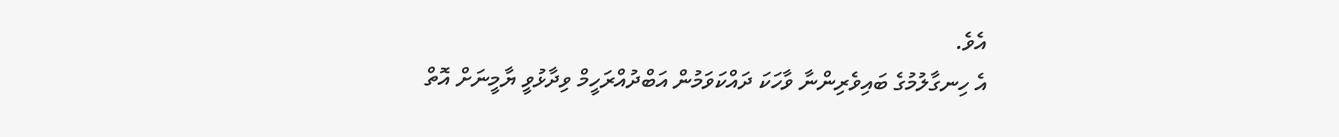އެވެ.
އެ ހިނގާލުމުގެ ބައިވެރިންނާ ވާހަކަ ދައްކަވަމުން އަބްދުއްރަހީމް ވިދާޅުވީ ޔާމީނަށް އޮތް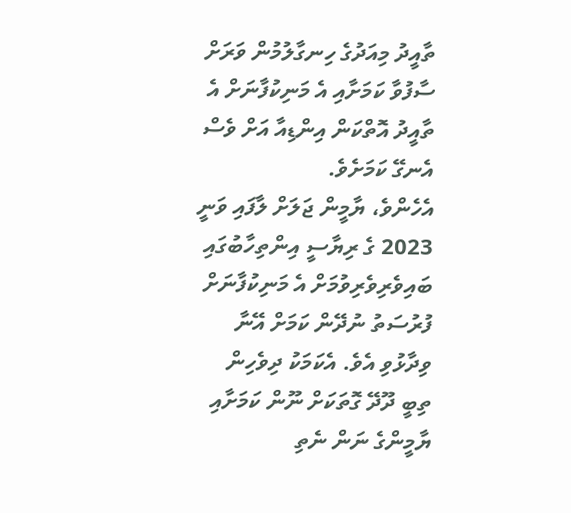ތާއީދު މިއަދުގެ ހިނގާލުމުން ވަރަށް ސާފުވާ ކަމަށާއި އެ މަނިކުފާނަށް އެ ތާއީދު އޮތްކަން އިންޑިއާ އަށް ވެސް އެނގޭ ކަމަށެވެ.
އެހެންވެ، ޔާމީން ޖަލަށް ލާފައި ވަނީ 2023 ގެ ރިޔާސީ އިންތިހާބުގައި ބައިވެރިވެރިވުމަށް އެ މަނިކުފާނަށް ފުރުސަތު ނުދޭން ކަމަށް އޭނާ ވިދާޅުވި އެވެ. އެކަމަކު ދިވެހިން ތިބީ ދޫދޭ ގޮތަކަށް ނޫން ކަމަށާއި ޔާމީންގެ ނަން ނެތި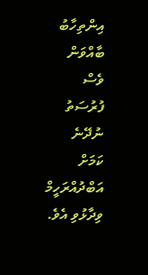އިންތިހާބު ބާއްވަން ވެސް ފުރުސަތު ނުދޭނެ ކަމަށް އަބްދުއްރަހީމް ވިދާޅުވި އެވެ.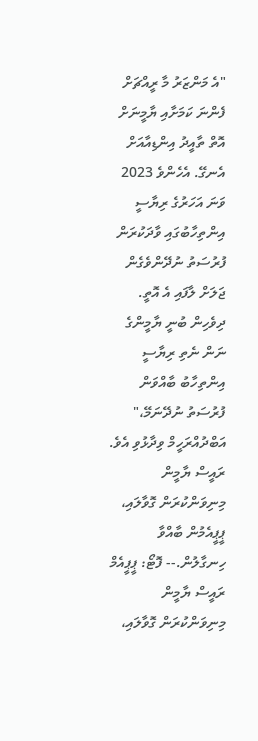"އެ މަންޒަރު މާ ރީއްޗަށް ފެންނަ ކަމަށާއި ޔާމީނަށް އޮތް ތާއީދު އިންޑިއާއަށް އެނގޭ. އެހެންވެ 2023 ވަނަ އަހަރުގެ ރިޔާސީ އިންތިހާބުގައި ވާދަކުރަން ފުރުސަތު ނުދޭންވެގެން ޖަލަށް ލާފައި އެ އޮތީ. ދިވެހިން ބުނީ ޔާމީންގެ ނަން ނެތި ރިޔާސީ އިންތިހާބު ބާއްވަން ފުރުސަތު ނުދޭނަމޭ،" އަބްދުއްރަހީމް ވިދާޅުވި އެވެ.
ރައީސް ޔާމީން މިނިވަންކުރަން ގޮވާލައި، ޕީޕީއެމުން ބާއްވާ ހިނގާލުން.-- ފޮޓޯ: ޕީޕީއެމް
ރައީސް ޔާމީން މިނިވަންކުރަން ގޮވާލައި،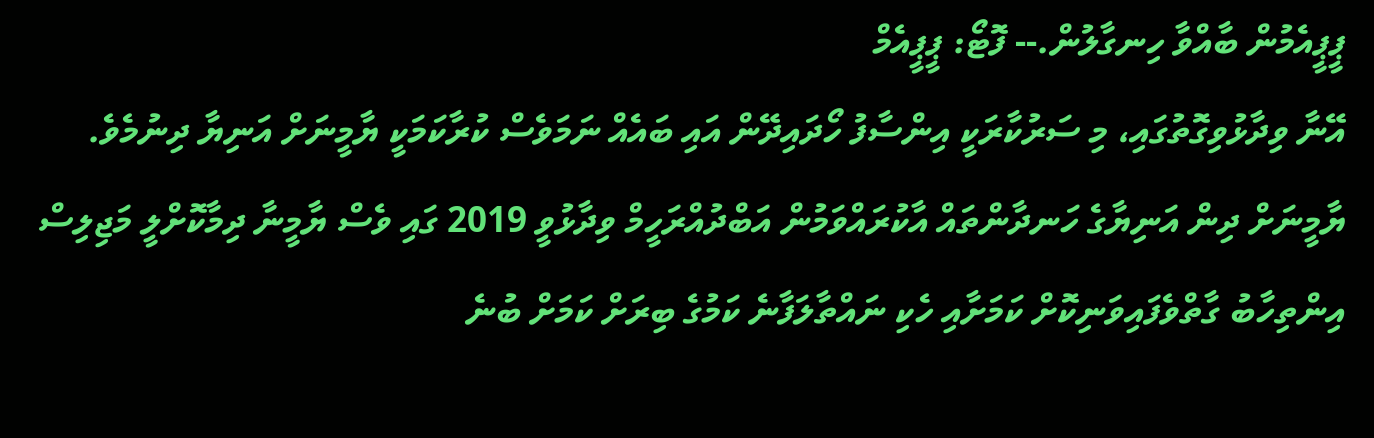ޕީޕީއެމުން ބާއްވާ ހިނގާލުން.-- ފޮޓޯ: ޕީޕީއެމް
އޭނާ ވިދާޅުވިގޮތުގައި، މި ސަރުކާރަކީ އިންސާފު ހޯދައިދޭން އައި ބައެއް ނަމަވެސް ކުރާކަމަކީ ޔާމީނަށް އަނިޔާ ދިނުމެވެ. ޔާމީނަށް ދިން އަނިޔާގެ ހަނދާންތައް އާކުރައްވަމުން އަބްދުއްރަހީމް ވިދާޅުވީ 2019 ގައި ވެސް ޔާމީނާ ދިމާކޮށްލީ މަޖިލިސް އިންތިހާބު ގާތްވެފައިވަނިކޮށް ކަމަށާއި ހެކި ނައްތާލަފާނެ ކަމުގެ ބިރަށް ކަމަށް ބުނެ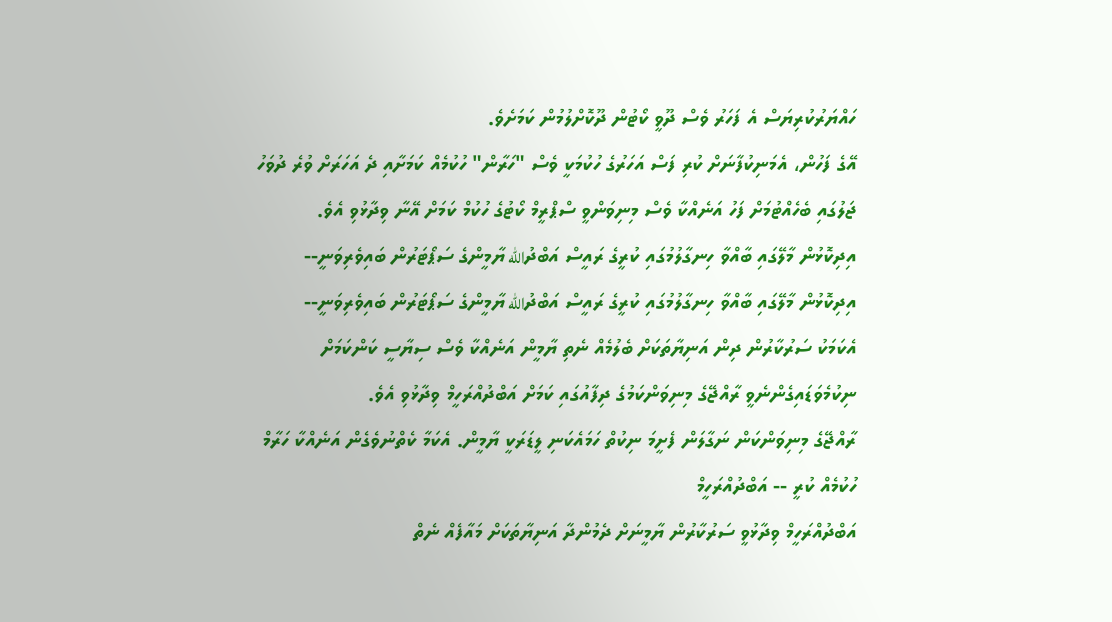ހައްޔަރުކުރިޔަސް އެ ފަހަރު ވެސް ދޫވީ ކޯޓުން ދޫކޮށްލުމުން ކަމަށެވެ.
އޭގެ ފަހުން، އެމަނިކުފާނަށް ކުރި ފަސް އަހަރުގެ ހުކުމަކީ ވެސް "ހަރާން" ހުކުމެއް ކަމަށާއި ދެ އަހަރަށް ވުރެ ދުވަހު ޖަލުގައި ބެހެއްޓުމަށް ފަހު އަނެއްކާ ވެސް މިނިވަންވީ ސްޕްރީމް ކޯޓުގެ ހުކުމް ކަމަށް އޭނާ ވިދާޅުވި އެވެ.
އިދިކޮޅުން މާލޭގައި ބާއްވާ ހިނގާލުމުގައި ކުރީގެ ރައީސް އަބްދުالله ޔާމީންގެ ސަޕޯޓަރުން ބައިވެރިވަނީ--
އިދިކޮޅުން މާލޭގައި ބާއްވާ ހިނގާލުމުގައި ކުރީގެ ރައީސް އަބްދުالله ޔާމީންގެ ސަޕޯޓަރުން ބައިވެރިވަނީ--
އެކަމަކު ސަރުކާރުން ދިން އަނިޔާތަކަށް ބެލުމެއް ނެތި ޔާމީން އަނެއްކާ ވެސް ސިޔާސީ ކަންކަމަށް ނިކުމެވަޑައިގެންނެވީ ރާއްޖޭގެ މިނިވަންކަމުގެ ދިފާއުގައި ކަމަށް އަބްދުއްރަހީމް ވިދާޅުވި އެވެ.
ރާއްޖޭގެ މިނިވަންކަން ނަގާލަން ފެށީމަ ނިކުތް ހަމައެކަނި ލީޑަރަކީ ޔާމީން. އެކަމާ ކެތްނުވެގެން އަނެއްކާ ހަރާމް ހުކުމެއް ކުރީ -- އަބްދުއްރަހީމް
އަބްދުއްރަހީމް ވިދާޅުވީ ސަރުކާރުން ޔާމީނަށް ދެމުންދާ އަނިޔާތަކަށް މައާފެއް ނެތް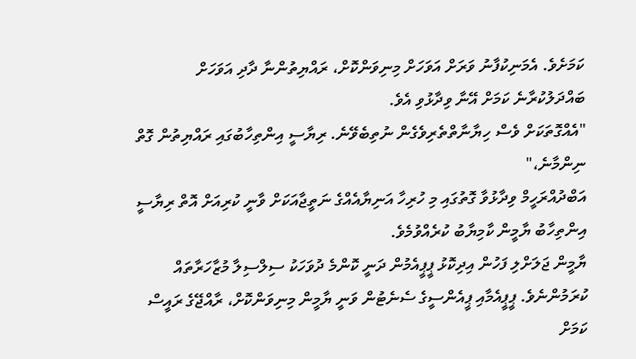ކަމަށެވެ. އެމަނިކުފާނު ވަރަށް އަވަހަށް މިނިވަންކޮށް، ރައްޔިތުންނާ ދާދި އަވަހަށް ބައްދަލުކުރާނެ ކަމަށް އޭނާ ވިދާޅުވި އެވެ.
"އެއްގޮތަކަށް ވެސް ހިޔާނާތްތެރިވެގެން ނުތިބެވޭނެ. ރިޔާސީ އިންތިހާބުގައި ރައްޔިތުން ގޮތް ނިންމާނެ،"
އަބްދުއްރަހީމް ވިދާޅުވާ ގޮތުގައި މި ހުރިހާ އަނިޔާއެއްގެ ނަތީޖާއަކަށް ވާނީ ކުރިއަށް އޮތް ރިޔާސީ އިންތިހާބު ޔާމީން ކާމިޔާބު ކުރެއްވުމެވެ.
ޔާމީން ޖަލަށްލި ފަހުން އިދިކޮޅު ޕީޕީއެމުން ދަނީ ކޮންމެ ދުވަހަކު ސިލްސިލާ މުޒާހަރާތައް ކުރަމުންނެވެ. ޕީޕީއެމާއި ޕީއެންސީގެ ސެނެޓުން ވަނީ ޔާމީން މިނިވަންކޮށް، ރާއްޖޭގެ ރައީސް ކަމަށް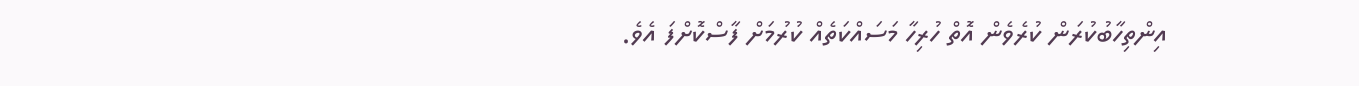އިންތިހާބުކުރަން ކުރެވެން އޮތް ހުރިހާ މަސައްކަތެއް ކުރުމަށް ފާސްކޮށްފަ އެވެ.